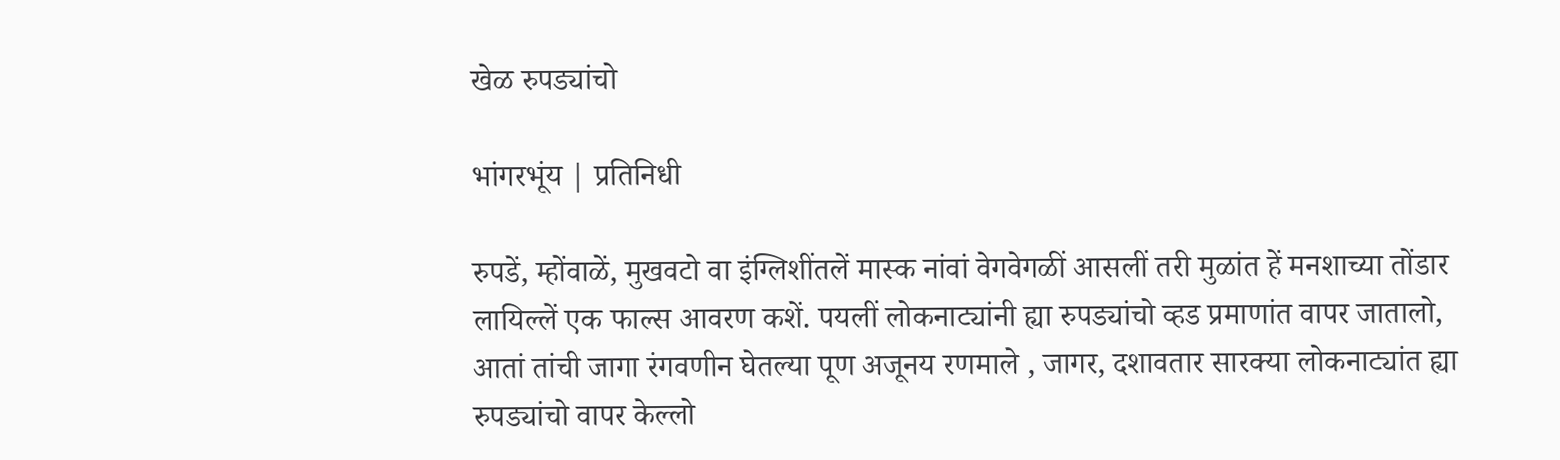खेळ रुपड्यांचो

भांगरभूंय | प्रतिनिधी

रुपडें, म्होंवाळें, मुखवटो वा इंग्लिशींतलें मास्क नांवां वेगवेगळीं आसलीं तरी मुळांत हें मनशाच्या तोंडार लायिल्लें एक फाल्स आवरण कशें. पयलीं लोकनाट्यांनी ह्या रुपड्यांचो व्हड प्रमाणांत वापर जातालो, आतां तांची जागा रंगवणीन घेतल्या पूण अजूनय रणमाले , जागर, दशावतार सारक्या लोकनाट्यांत ह्या रुपड्यांचो वापर केल्लो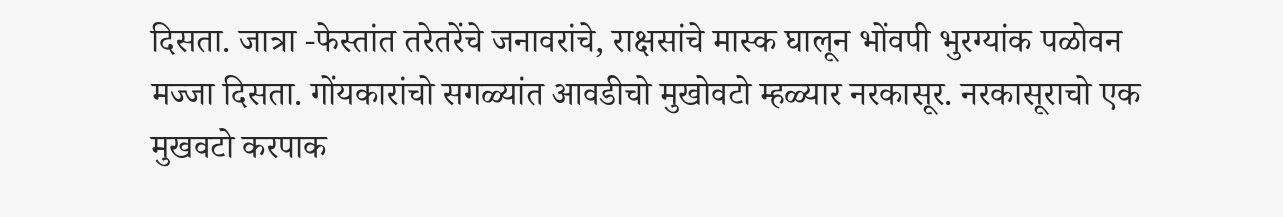दिसता. जात्रा -फेस्तांत तरेतरेंचे जनावरांचे, राक्षसांचे मास्क घालून भोंवपी भुरग्यांक पळोवन मज्जा दिसता. गोंयकारांचो सगळ्यांत आवडीचो मुखोवटो म्हळ्यार नरकासूर. नरकासूराचो एक मुखवटो करपाक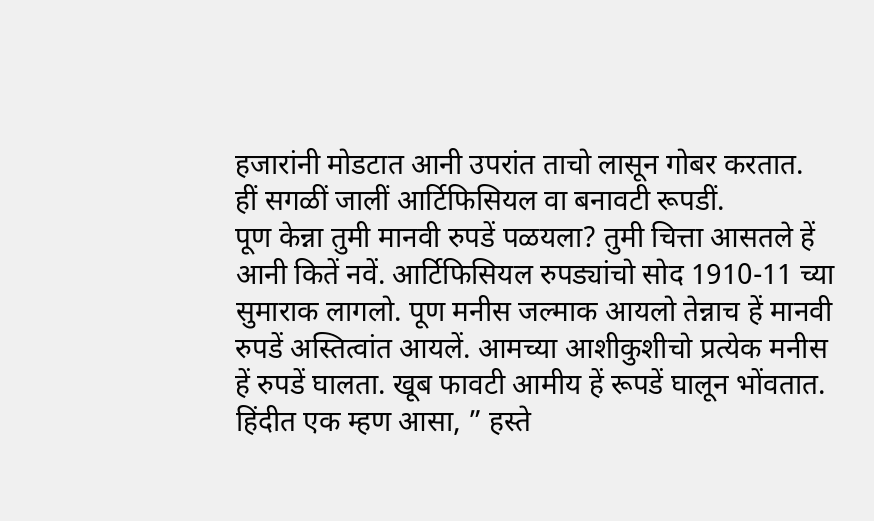हजारांनी मोडटात आनी उपरांत ताचो लासून गोबर करतात.
हीं सगळीं जालीं आर्टिफिसियल वा बनावटी रूपडीं.
पूण केन्ना तुमी मानवी रुपडें पळयला? तुमी चित्ता आसतले हें आनी कितें नवें. आर्टिफिसियल रुपड्यांचो सोद 1910-11 च्या सुमाराक लागलो. पूण मनीस जल्माक आयलो तेन्नाच हें मानवी रुपडें अस्तित्वांत आयलें. आमच्या आशीकुशीचो प्रत्येक मनीस हें रुपडें घालता. खूब फावटी आमीय हें रूपडें घालून भोंवतात.
हिंदीत एक म्हण आसा, ” हस्ते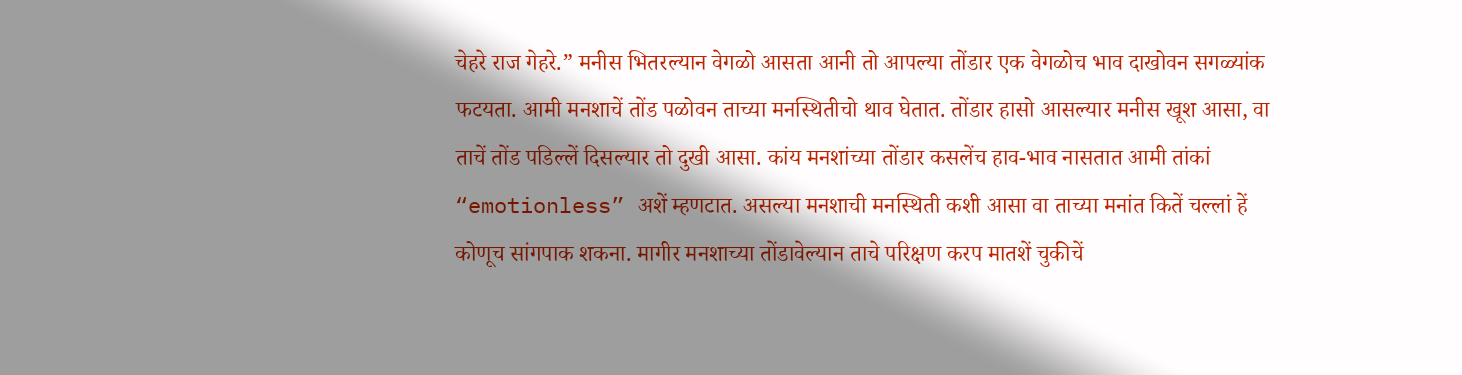चेहरे राज गेहरे.” मनीस भितरल्यान वेगळो आसता आनी तो आपल्या तोंडार एक वेगळोच भाव दाखोवन सगळ्यांक फटयता. आमी मनशाचें तोंड पळोवन ताच्या मनस्थितीचो थाव घेतात. तोंडार हासो आसल्यार मनीस खूश आसा, वा ताचें तोंड पडिल्लें दिसल्यार तो दुखी आसा. कांय मनशांच्या तोंडार कसलेंच हाव-भाव नासतात आमी तांकां “emotionless” अशें म्हणटात. असल्या मनशाची मनस्थिती कशी आसा वा ताच्या मनांत कितें चल्लां हें कोणूच सांगपाक शकना. मागीर मनशाच्या तोंडावेल्यान ताचे परिक्षण करप मातशें चुकीचें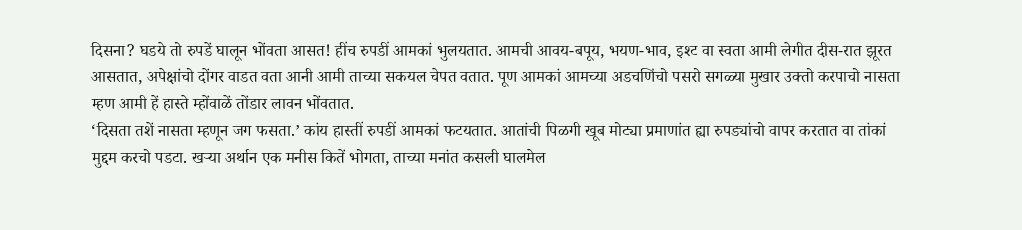दिसना? घडये तो रुपडें घालून भोंवता आसत! हींच रुपडीं आमकां भुलयतात. आमची आवय-बपूय, भयण-भाव, इश्ट वा स्वता आमी लेगीत दीस-रात झूरत आसतात, अपेक्षांचो दोंगर वाडत वता आनी आमी ताच्या सकयल चेपत वतात. पूण आमकां आमच्या अडचणिंचो पसरो सगळ्या मुखार उक्तो करपाचो नासता म्हण आमी हें हास्ते म्होंवाळें तोंडार लावन भोंवतात.
‘दिसता तशें नासता म्हणून जग फसता.’ कांय हास्तीं रुपडीं आमकां फटयतात. आतांची पिळगी खूब मोट्या प्रमाणांत ह्या रुपड्यांचो वापर करतात वा तांकां मुद्दम करचो पडटा. खऱ्या अर्थान एक मनीस कितें भोगता, ताच्या मनांत कसली घालमेल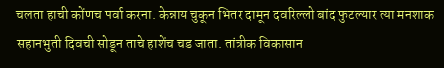चलता हाची कोंणच पर्वा करना. केन्नाय चुकून भितर दामून दवरिल्लो बांद फुटल्यार त्या मनशाक सहानभुती दिवची सोडून ताचे हाशेंच चड जाता. तांत्रीक विकासान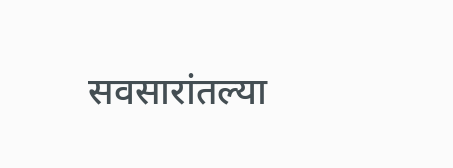सवसारांतल्या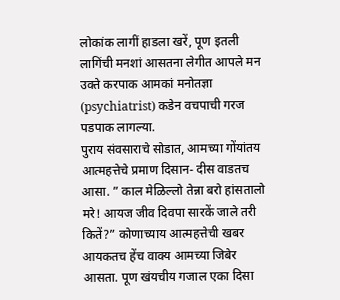लोकांक लागीं हाडला खरें, पूण इतली लागिंची मनशां आसतना लेगीत आपले मन उक्ते करपाक आमकां मनोतज्ञा (psychiatrist) कडेन वचपाची गरज पडपाक लागल्या.
पुराय संवसाराचे सोडात, आमच्या गोंयांतय आत्महत्तेचे प्रमाण दिसान- दीस वाडतच आसा. ” काल मेळिल्लो तेन्ना बरो हांसतालो मरे! आयज जीव दिवपा सारकें जाले तरी कितें?” कोणाच्याय आत्महत्तेची खबर आयकतच हेंच वाक्य आमच्या जिबेर आसता. पूण खंयचीय गजाल एका दिसा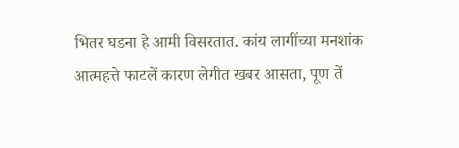भितर घडना हे आमी विसरतात. कांय लागींच्या मनशांक आत्महत्ते फाटलें कारण लेगीत खबर आसता, पूण तें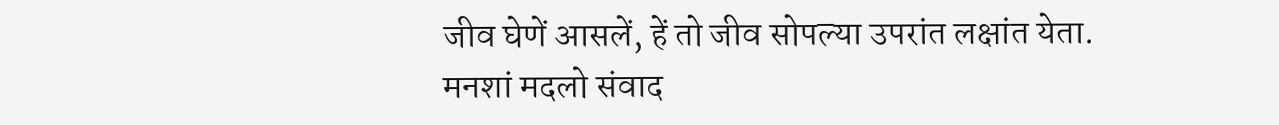जीव घेणें आसलें, हें तो जीव सोपल्या उपरांत लक्षांत येता.
मनशां मदलो संवाद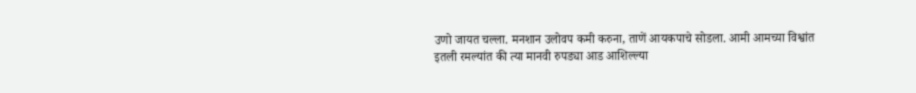उणो जायत चल्ला. मनशान उलोवप कमी करुना, ताणें आयकपाचे सोडला. आमी आमच्या विश्वांत इतली रमल्यांत की त्या मानवी रुपड्या आड आशिल्ल्या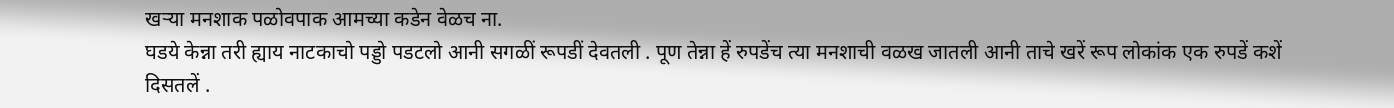खऱ्या मनशाक पळोवपाक आमच्या कडेन वेळच ना.
घडये केन्ना तरी ह्याय नाटकाचो पड्डो पडटलो आनी सगळीं रूपडीं देवतली . पूण तेन्ना हें रुपडेंच त्या मनशाची वळख जातली आनी ताचे खरें रूप लोकांक एक रुपडें कशें दिसतलें .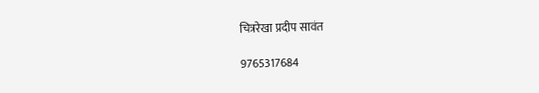चित्ररेखा प्रदीप सावंत

9765317684